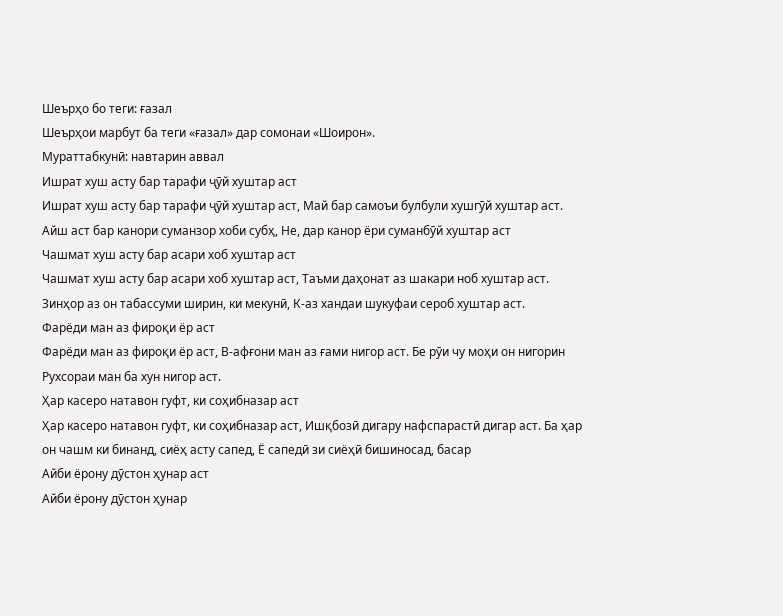Шеърҳо бо теги: ғазал
Шеърҳои марбут ба теги «ғазал» дар сомонаи «Шоирон».
Мураттабкунӣ: навтарин аввал
Ишрат хуш асту бар тарафи ҷӯй хуштар аст
Ишрат хуш асту бар тарафи ҷӯй хуштар аст, Май бар самоъи булбули хушгӯй хуштар аст. Айш аст бар канори суманзор хоби субҳ, Не, дар канор ёри суманбӯй хуштар аст
Чашмат хуш асту бар асари хоб хуштар аст
Чашмат хуш асту бар асари хоб хуштар аст, Таъми даҳонат аз шакари ноб хуштар аст. Зинҳор аз он табассуми ширин, ки мекунӣ, К-аз хандаи шукуфаи сероб хуштар аст.
Фарёди ман аз фироқи ёр аст
Фарёди ман аз фироқи ёр аст, В-афғони ман аз ғами нигор аст. Бе рӯи чу моҳи он нигорин Рухсораи ман ба хун нигор аст.
Ҳар касеро натавон гуфт, ки соҳибназар аст
Ҳар касеро натавон гуфт, ки соҳибназар аст, Ишқбозӣ дигару нафспарастӣ дигар аст. Ба ҳар он чашм ки бинанд, сиёҳ асту сапед, Ё сапедӣ зи сиёҳӣ бишиносад, басар
Айби ёрону дӯстон ҳунар аст
Айби ёрону дӯстон ҳунар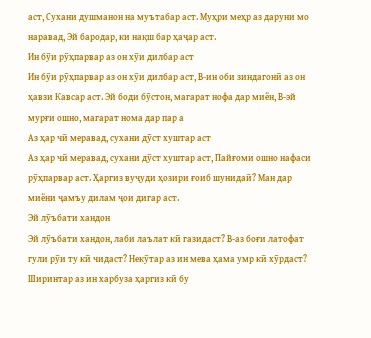аст, Сухани душманон на муътабар аст. Муҳри меҳр аз даруни мо наравад, Эй бародар, ки нақш бар ҳаҷар аст.
Ин бӯи рӯҳпарвар аз он хӯи дилбар аст
Ин бӯи рӯҳпарвар аз он хӯи дилбар аст, В-ин оби зиндагонӣ аз он ҳавзи Кавсар аст. Эй боди бӯстон, магарат нофа дар миён, В-эй мурғи ошно, магарат нома дар пар а
Аз ҳар чӣ меравад, сухани дӯст хуштар аст
Аз ҳар чӣ меравад, сухани дӯст хуштар аст, Пайғоми ошно нафаси рӯҳпарвар аст. Ҳаргиз вуҷуди ҳозири ғоиб шунидаӣ? Ман дар миёни ҷамъу дилам ҷои дигар аст.
Эй лӯъбати хандон
Эй лӯъбати хандон, лаби лаълат кӣ газидаст? В-аз боғи латофат гули рӯи ту кӣ чидаст? Некӯтар аз ин мева ҳама умр кӣ хӯрдаст? Ширинтар аз ин харбуза ҳаргиз кӣ бу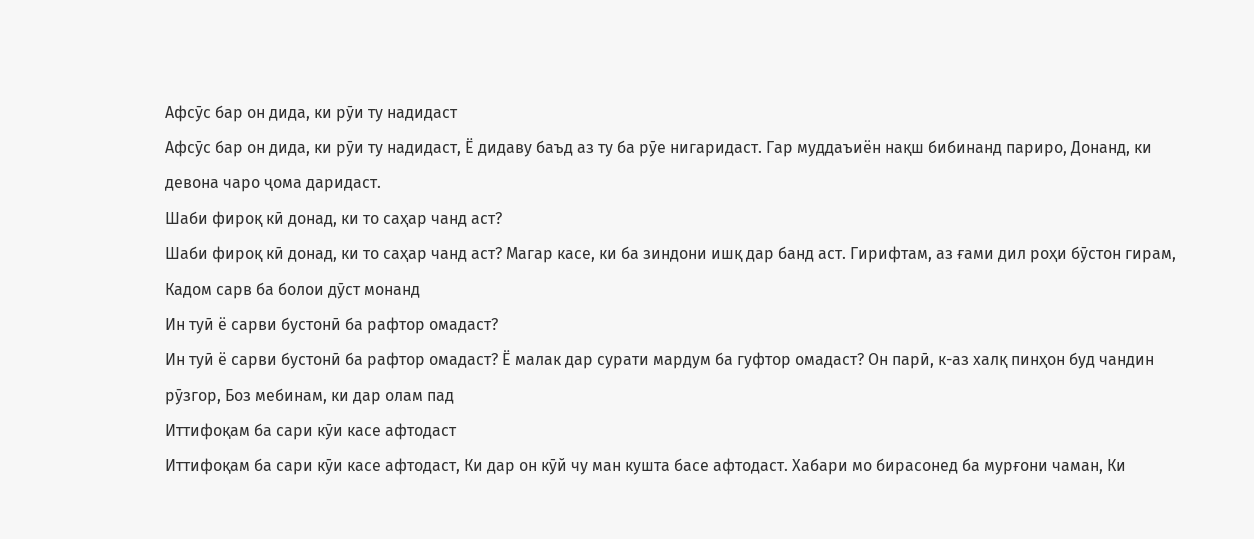Афсӯс бар он дида, ки рӯи ту надидаст
Афсӯс бар он дида, ки рӯи ту надидаст, Ё дидаву баъд аз ту ба рӯе нигаридаст. Гар муддаъиён нақш бибинанд париро, Донанд, ки девона чаро ҷома даридаст.
Шаби фироқ кӣ донад, ки то саҳар чанд аст?
Шаби фироқ кӣ донад, ки то саҳар чанд аст? Магар касе, ки ба зиндони ишқ дар банд аст. Гирифтам, аз ғами дил роҳи бӯстон гирам, Кадом сарв ба болои дӯст монанд
Ин туӣ ё сарви бустонӣ ба рафтор омадаст?
Ин туӣ ё сарви бустонӣ ба рафтор омадаст? Ё малак дар сурати мардум ба гуфтор омадаст? Он парӣ, к-аз халқ пинҳон буд чандин рӯзгор, Боз мебинам, ки дар олам пад
Иттифоқам ба сари кӯи касе афтодаст
Иттифоқам ба сари кӯи касе афтодаст, Ки дар он кӯй чу ман кушта басе афтодаст. Хабари мо бирасонед ба мурғони чаман, Ки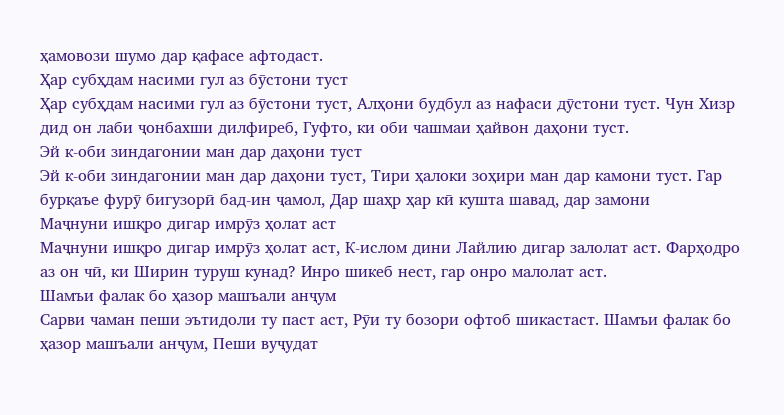ҳамовози шумо дар қафасе афтодаст.
Ҳар субҳдам насими гул аз бӯстони туст
Ҳар субҳдам насими гул аз бӯстони туст, Алҳони будбул аз нафаси дӯстони туст. Чун Хизр дид он лаби ҷонбахши дилфиреб, Гуфто, ки оби чашмаи ҳайвон даҳони туст.
Эй к-оби зиндагонии ман дар даҳони туст
Эй к-оби зиндагонии ман дар даҳони туст, Тири ҳалоки зоҳири ман дар камони туст. Гар бурқаъе фурӯ бигузорӣ бад-ин ҷамол, Дар шаҳр ҳар кӣ кушта шавад, дар замони
Маҷнуни ишқро дигар имрӯз ҳолат аст
Маҷнуни ишқро дигар имрӯз ҳолат аст, К-ислом дини Лайлию дигар залолат аст. Фарҳодро аз он чӣ, ки Ширин туруш кунад? Инро шикеб нест, гар онро малолат аст.
Шамъи фалак бо ҳазор машъали анҷум
Сарви чаман пеши эътидоли ту паст аст, Рӯи ту бозори офтоб шикастаст. Шамъи фалак бо ҳазор машъали анҷум, Пеши вуҷудат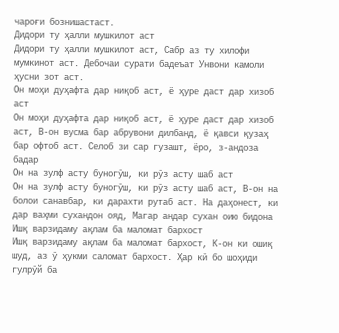чароғи бознишастаст.
Дидори ту ҳалли мушкилот аст
Дидори ту ҳалли мушкилот аст, Сабр аз ту хилофи мумкинот аст. Дебочаи сурати бадеъат Унвони камоли ҳусни зот аст.
Он моҳи дуҳафта дар ниқоб аст, ё ҳуре даст дар хизоб аст
Он моҳи дуҳафта дар ниқоб аст, ё ҳуре даст дар хизоб аст, В-он вусма бар абрувони дилбанд, ё қавси қузаҳ бар офтоб аст. Селоб зи сар гузашт, ёро, з-андоза бадар
Он на зулф асту буногӯш, ки рӯз асту шаб аст
Он на зулф асту буногӯш, ки рӯз асту шаб аст, В-он на болои санавбар, ки дарахти рутаб аст. На даҳонест, ки дар ваҳми сухандон ояд, Магар андар сухан оию бидона
Ишқ варзидаму ақлам ба маломат бархост
Ишқ варзидаму ақлам ба маломат бархост, К-он ки ошиқ шуд, аз ӯ ҳукми саломат бархост. Ҳар кӣ бо шоҳиди гулрӯй ба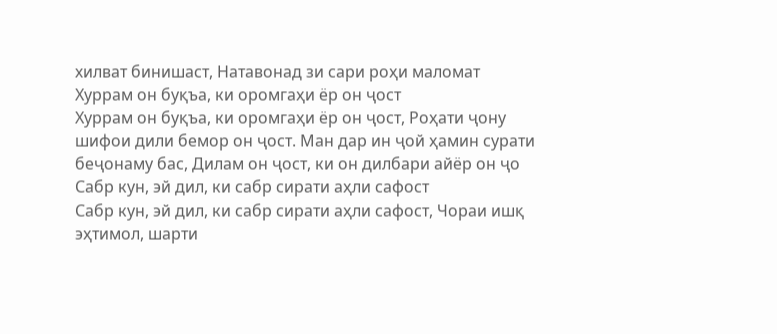хилват бинишаст, Натавонад зи сари роҳи маломат
Хуррам он буқъа, ки оромгаҳи ёр он ҷост
Хуррам он буқъа, ки оромгаҳи ёр он ҷост, Роҳати ҷону шифои дили бемор он ҷост. Ман дар ин ҷой ҳамин сурати беҷонаму бас, Дилам он ҷост, ки он дилбари айёр он ҷо
Сабр кун, эй дил, ки сабр сирати аҳли сафост
Сабр кун, эй дил, ки сабр сирати аҳли сафост, Чораи ишқ эҳтимол, шарти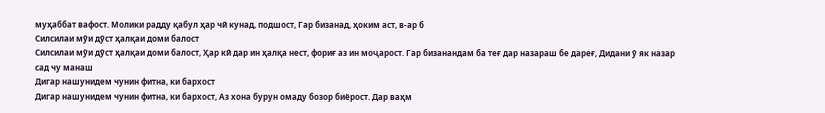муҳаббат вафост. Молики радду қабул ҳар чӣ кунад, подшост, Гар бизанад, ҳоким аст, в-ар б
Силсилаи мӯи дӯст ҳалқаи доми балост
Силсилаи мӯи дӯст ҳалқаи доми балост, Ҳар кӣ дар ин ҳалқа нест, фориғ аз ин моҷарост. Гар бизанандам ба теғ дар назараш бе дареғ, Дидани ӯ як назар сад чу манаш
Дигар нашунидем чунин фитна, ки бархост
Дигар нашунидем чунин фитна, ки бархост, Аз хона бурун омаду бозор биёрост. Дар ваҳм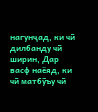нагунҷад, ки чӣ дилбанду чӣ ширин, Дар васф наёяд, ки чӣ матбӯъу чӣ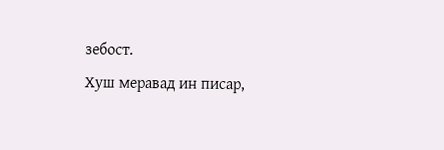зебост.
Хуш меравад ин писар,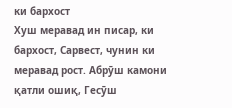ки бархост
Хуш меравад ин писар, ки бархост, Сарвест, чунин ки меравад рост. Абрӯш камони қатли ошиқ, Гесӯш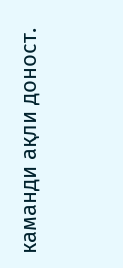каманди ақли доност.